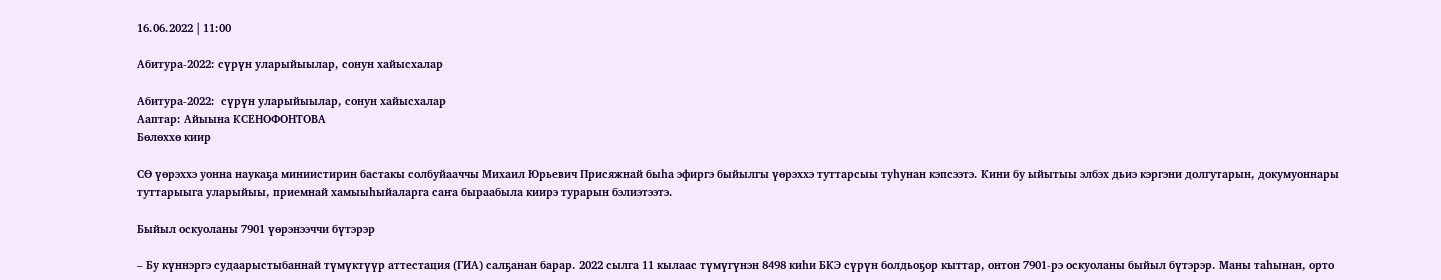16.06.2022 | 11:00

Абитура-2022: сүрүн уларыйыылар, сонун хайысхалар

Абитура-2022:  сүрүн уларыйыылар, сонун хайысхалар
Ааптар: Айыына КСЕНОФОНТОВА
Бөлөххө киир

СӨ үөрэххэ уонна наукаҕа миниистирин бастакы солбуйааччы Михаил Юрьевич Присяжнай быһа эфиргэ быйылгы үөрэххэ туттарсыы туһунан кэпсээтэ. Кини бу ыйытыы элбэх дьиэ кэргэни долгутарын, докумуоннары туттарыыга уларыйыы, приемнай хамыыһыйаларга саҥа быраабыла киирэ турарын бэлиэтээтэ.

Быйыл оскуоланы 7901 үөрэнээччи бүтэрэр

– Бу күннэргэ судаарыстыбаннай түмүктүүр аттестация (ГИА) салҕанан барар. 2022 сылга 11 кылаас түмүгүнэн 8498 киһи БКЭ сүрүн болдьоҕор кыттар, онтон 7901-рэ оскуоланы быйыл бүтэрэр. Маны таһынан, орто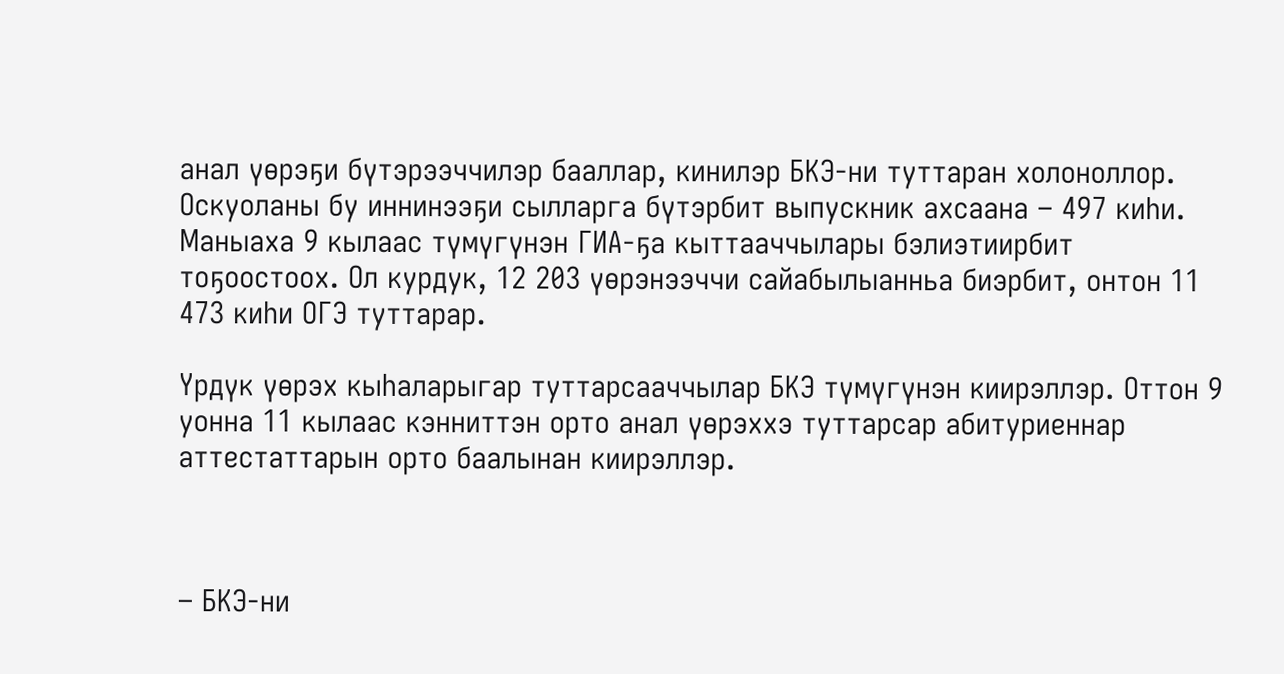анал үөрэҕи бүтэрээччилэр бааллар, кинилэр БКЭ-ни туттаран холоноллор. Оскуоланы бу иннинээҕи сылларга бүтэрбит выпускник ахсаана – 497 киһи. Маныаха 9 кылаас түмүгүнэн ГИА-ҕа кыттааччылары бэлиэтиирбит тоҕоостоох. Ол курдук, 12 203 үөрэнээччи сайабылыанньа биэрбит, онтон 11 473 киһи ОГЭ туттарар.

Үрдүк үөрэх кыһаларыгар туттарсааччылар БКЭ түмүгүнэн киирэллэр. Оттон 9 уонна 11 кылаас кэнниттэн орто анал үөрэххэ туттарсар абитуриеннар аттестаттарын орто баалынан киирэллэр.



– БКЭ-ни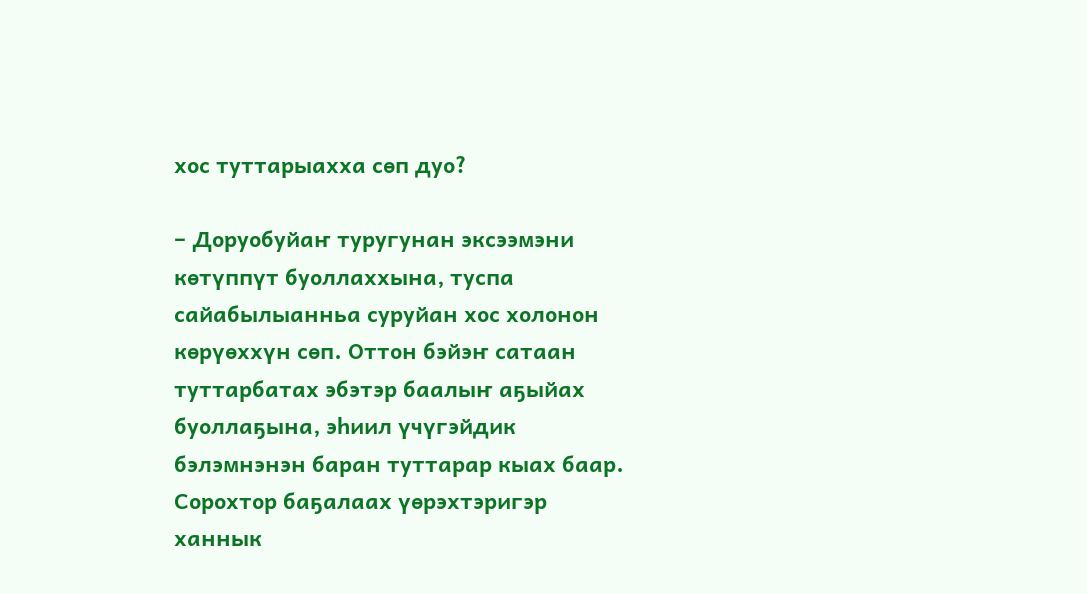хос туттарыахха сөп дуо?

– Доруобуйаҥ туругунан эксээмэни көтүппүт буоллаххына, туспа сайабылыанньа суруйан хос холонон көрүөххүн сөп. Оттон бэйэҥ сатаан туттарбатах эбэтэр баалыҥ аҕыйах буоллаҕына, эһиил үчүгэйдик бэлэмнэнэн баран туттарар кыах баар. Сорохтор баҕалаах үөрэхтэригэр ханнык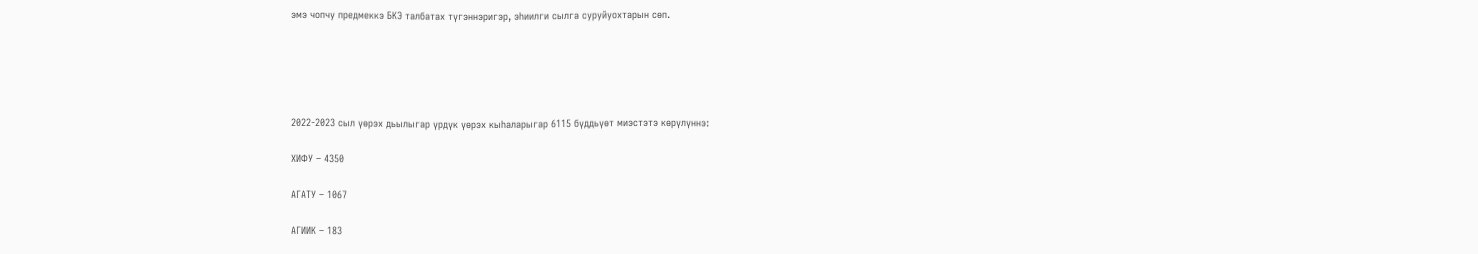эмэ чопчу предмеккэ БКЭ талбатах түгэннэригэр, эһиилги сылга суруйуохтарын сөп.





2022-2023 сыл үөрэх дьылыгар үрдүк үөрэх кыһаларыгар 6115 бүддьүөт миэстэтэ көрүлүннэ:

ХИФУ – 4350

АГАТУ – 1067

АГИИК – 183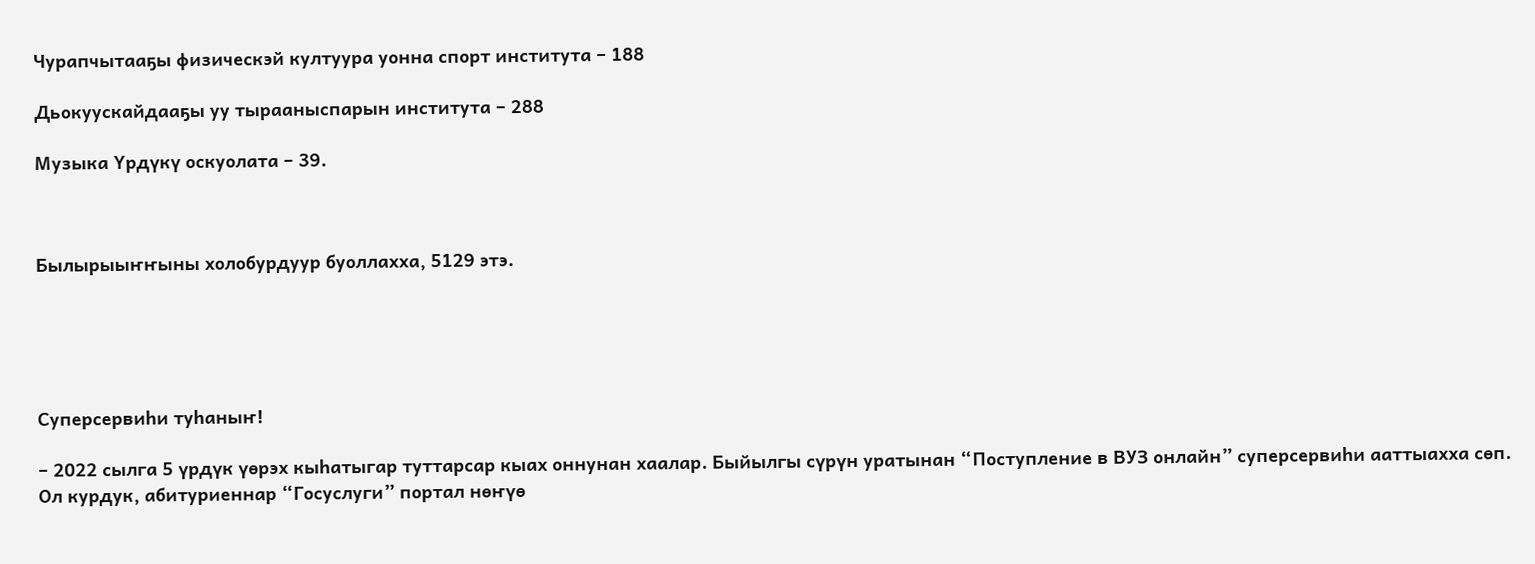Чурапчытааҕы физическэй култуура уонна спорт института – 188

Дьокуускайдааҕы уу тырааныспарын института – 288

Музыка Үрдүкү оскуолата – 39.



Былырыыҥҥыны холобурдуур буоллахха, 5129 этэ.





Суперсервиһи туһаныҥ!

– 2022 сылга 5 үрдүк үөрэх кыһатыгар туттарсар кыах оннунан хаалар. Быйылгы сүрүн уратынан “Поступление в ВУЗ онлайн” суперсервиһи ааттыахха сөп. Ол курдук, абитуриеннар “Госуслуги” портал нөҥүө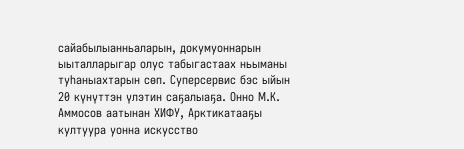сайабылыанньаларын, докумуоннарын ыыталларыгар олус табыгастаах ньыманы туһаныахтарын сөп. Суперсервис бэс ыйын 20 күнүттэн үлэтин саҕалыаҕа. Онно М.К. Аммосов аатынан ХИФУ, Арктикатааҕы култуура уонна искусство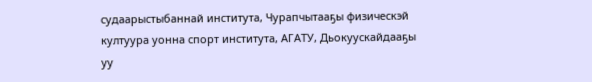судаарыстыбаннай института, Чурапчытааҕы физическэй култуура уонна спорт института, АГАТУ, Дьокуускайдааҕы уу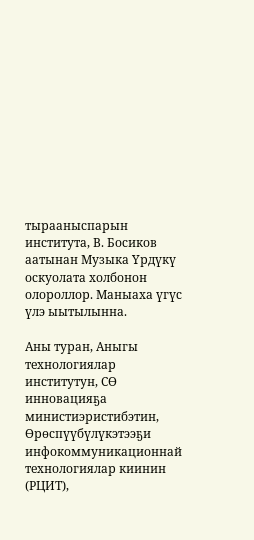тырааныспарын института, В. Босиков аатынан Музыка Үрдүкү оскуолата холбонон олороллор. Маныаха үгүс үлэ ыытылынна.

Аны туран, Аныгы технологиялар институтун, СӨ инновацияҕа министиэристибэтин, Өрөспүүбүлүкэтээҕи инфокоммуникационнай технологиялар киинин (РЦИТ),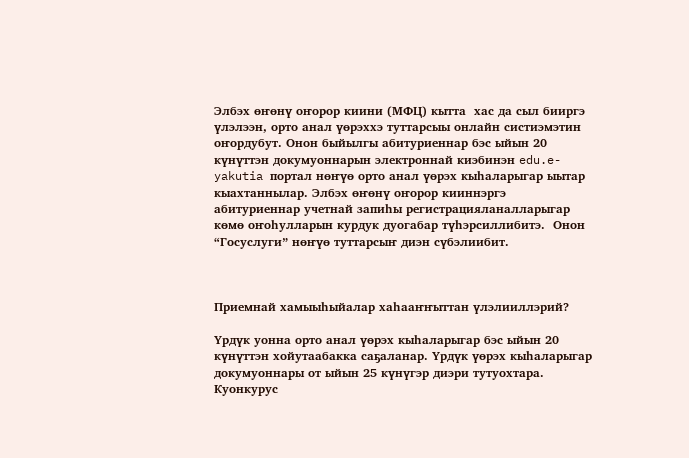Элбэх өҥөнү оҥорор киини (МФЦ) кытта  хас да сыл бииргэ үлэлээн, орто анал үөрэххэ туттарсыы онлайн систиэмэтин оҥордубут. Онон быйылгы абитуриеннар бэс ыйын 20 күнүттэн докумуоннарын электроннай киэбинэн edu.e-yakutia портал нөҥүө орто анал үөрэх кыһаларыгар ыытар кыахтаннылар. Элбэх өҥөнү оҥорор кииннэргэ абитуриеннар учетнай запиһы регистрацияланалларыгар көмө оҥоһулларын курдук дуогабар түһэрсиллибитэ.  Онон “Госуслуги” нөҥүө туттарсыҥ диэн сүбэлиибит.



Приемнай хамыыһыйалар хаһааҥҥыттан үлэлииллэрий?

Үрдүк уонна орто анал үөрэх кыһаларыгар бэс ыйын 20 күнүттэн хойутаабакка саҕаланар. Үрдүк үөрэх кыһаларыгар докумуоннары от ыйын 25 күнүгэр диэри тутуохтара. Куонкурус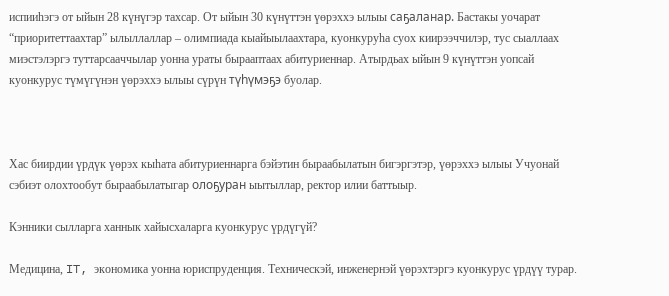испииһэгэ от ыйын 28 күнүгэр тахсар. От ыйын 30 күнүттэн үөрэххэ ылыы саҕаланар. Бастакы уочарат “приоритеттаахтар” ылыллаллар – олимпиада кыайыылаахтара, куонкуруһа суох киирээччилэр, тус сыаллаах миэстэлэргэ туттарсааччылар уонна ураты бырааптаах абитуриеннар. Атырдьах ыйын 9 күнүттэн уопсай куонкурус түмүгүнэн үөрэххэ ылыы сүрүн түһүмэҕэ буолар.



Хас биирдии үрдүк үөрэх кыһата абитуриеннарга бэйэтин быраабылатын бигэргэтэр, үөрэххэ ылыы Учуонай сэбиэт олохтообут быраабылатыгар олоҕуран ыытыллар, ректор илии баттыыр.

Кэнники сылларга ханнык хайысхаларга куонкурус үрдүгүй?

Медицина, IT, экономика уонна юриспруденция. Техническэй, инженернэй үөрэхтэргэ куонкурус үрдүү турар.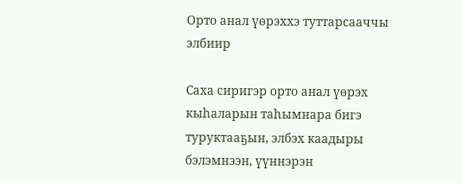Орто анал үөрэххэ туттарсааччы элбиир

Саха сиригэр орто анал үөрэх кыһаларын таһымнара бигэ туруктааҕын, элбэх каадыры бэлэмнээн, үүннэрэн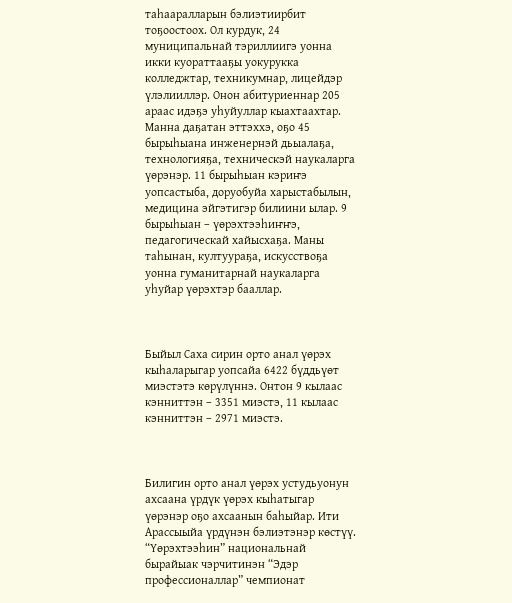таһааралларын бэлиэтиирбит тоҕоостоох. Ол курдук, 24 муниципальнай тэриллиигэ уонна икки куораттааҕы уокурукка колледжтар, техникумнар, лицейдэр үлэлииллэр. Онон абитуриеннар 205 араас идэҕэ уһуйуллар кыахтаахтар. Манна даҕатан эттэххэ, оҕо 45 бырыһыана инженернэй дьыалаҕа, технологияҕа, техническэй наукаларга үөрэнэр. 11 бырыһыан кэриҥэ уопсастыба, доруобуйа харыстабылын, медицина эйгэтигэр билиини ылар. 9 бырыһыан – үөрэхтээһиҥҥэ, педагогическай хайысхаҕа. Маны таһынан, култуураҕа, искусствоҕа уонна гуманитарнай наукаларга уһуйар үөрэхтэр бааллар.



Быйыл Саха сирин орто анал үөрэх кыһаларыгар уопсайа 6422 бүддьүөт миэстэтэ көрүлүннэ. Онтон 9 кылаас кэнниттэн – 3351 миэстэ, 11 кылаас кэнниттэн – 2971 миэстэ.



Билигин орто анал үөрэх устудьуонун ахсаана үрдүк үөрэх кыһатыгар үөрэнэр оҕо ахсаанын баһыйар. Ити Арассыыйа үрдүнэн бэлиэтэнэр көстүү. “Үөрэхтээһин” национальнай бырайыак чэрчитинэн “Эдэр профессионаллар” чемпионат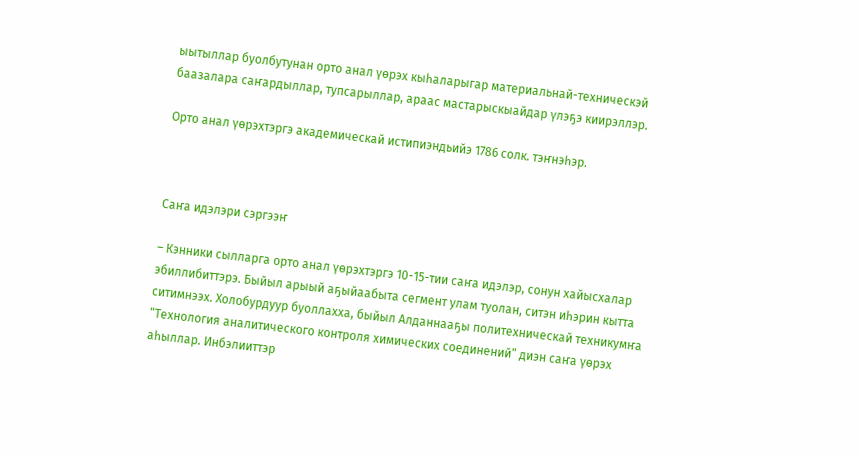ыытыллар буолбутунан орто анал үөрэх кыһаларыгар материальнай-техническэй баазалара саҥардыллар, тупсарыллар, араас мастарыскыайдар үлэҕэ киирэллэр.

Орто анал үөрэхтэргэ академическай истипиэндьийэ 1786 солк. тэҥнэһэр.



Саҥа идэлэри сэргээҥ

– Кэнники сылларга орто анал үөрэхтэргэ 10-15-тии саҥа идэлэр, сонун хайысхалар эбиллибиттэрэ. Быйыл арыый аҕыйаабыта сегмент улам туолан, ситэн иһэрин кытта ситимнээх. Холобурдуур буоллахха, быйыл Алданнааҕы политехническай техникумҥа “Технология аналитического контроля химических соединений” диэн саҥа үөрэх аһыллар. Инбэлииттэр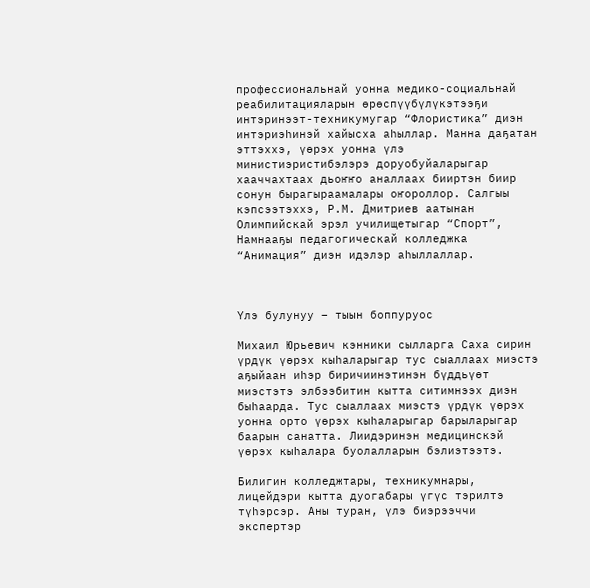профессиональнай уонна медико-социальнай реабилитацияларын өрөспүүбүлүкэтээҕи интэринээт-техникумугар “Флористика” диэн интэриэһинэй хайысха аһыллар. Манна даҕатан эттэххэ, үөрэх уонна үлэ министиэристибэлэрэ доруобуйаларыгар хааччахтаах дьоҥҥо аналлаах бииртэн биир сонун бырагыраамалары оҥороллор. Салгыы кэпсээтэххэ, Р.М. Дмитриев аатынан Олимпийскай эрэл училищетыгар “Спорт”, Намнааҕы педагогическай колледжка “Анимация” диэн идэлэр аһыллаллар.



Үлэ булунуу – тыын боппуруос

Михаил Юрьевич кэнники сылларга Саха сирин үрдүк үөрэх кыһаларыгар тус сыаллаах миэстэ аҕыйаан иһэр биричиинэтинэн бүддьүөт миэстэтэ элбээбитин кытта ситимнээх диэн быһаарда. Тус сыаллаах миэстэ үрдүк үөрэх уонна орто үөрэх кыһаларыгар барыларыгар баарын санатта. Лиидэринэн медицинскэй үөрэх кыһалара буолалларын бэлиэтээтэ.

Билигин колледжтары, техникумнары, лицейдэри кытта дуогабары үгүс тэрилтэ түһэрсэр. Аны туран, үлэ биэрээччи экспертэр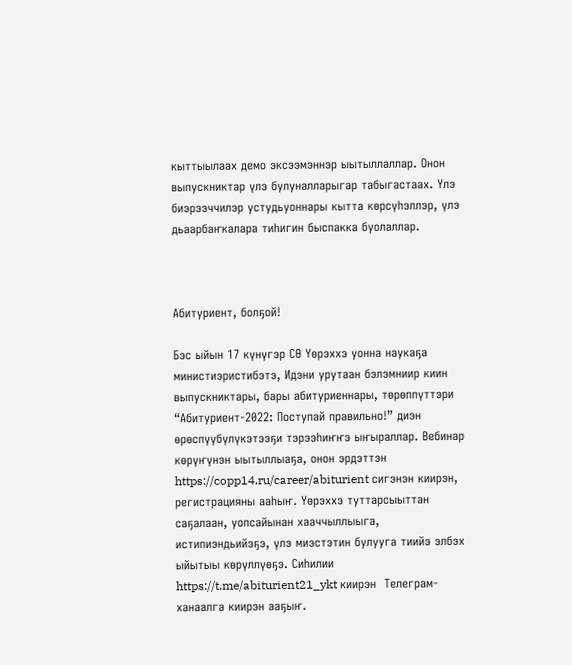кыттыылаах демо эксээмэннэр ыытыллаллар. Онон выпускниктар үлэ булуналларыгар табыгастаах. Үлэ биэрээччилэр устудьуоннары кытта көрсүһэллэр, үлэ дьаарбаҥкалара тиһигин быспакка буолаллар.



Абитуриент, болҕой!

Бэс ыйын 17 күнүгэр СӨ Үөрэххэ уонна наукаҕа министиэристибэтэ, Идэни урутаан бэлэмниир киин выпускниктары, бары абитуриеннары, төрөппүттэри “Абитуриент-2022: Поступай правильно!” диэн өрөспүүбүлүкэтээҕи тэрээһиҥҥэ ыҥыраллар. Вебинар көрүҥүнэн ыытыллыаҕа, онон эрдэттэн https://copp14.ru/career/abiturient сигэнэн киирэн, регистрацияны ааһыҥ. Үөрэххэ туттарсыыттан саҕалаан, уопсайынан хааччыллыыга, истипиэндьийэҕэ, үлэ миэстэтин булууга тиийэ элбэх ыйытыы көрүллүөҕэ. Сиһилии https://t.me/abiturient21_ykt киирэн  Телеграм-ханаалга киирэн ааҕыҥ.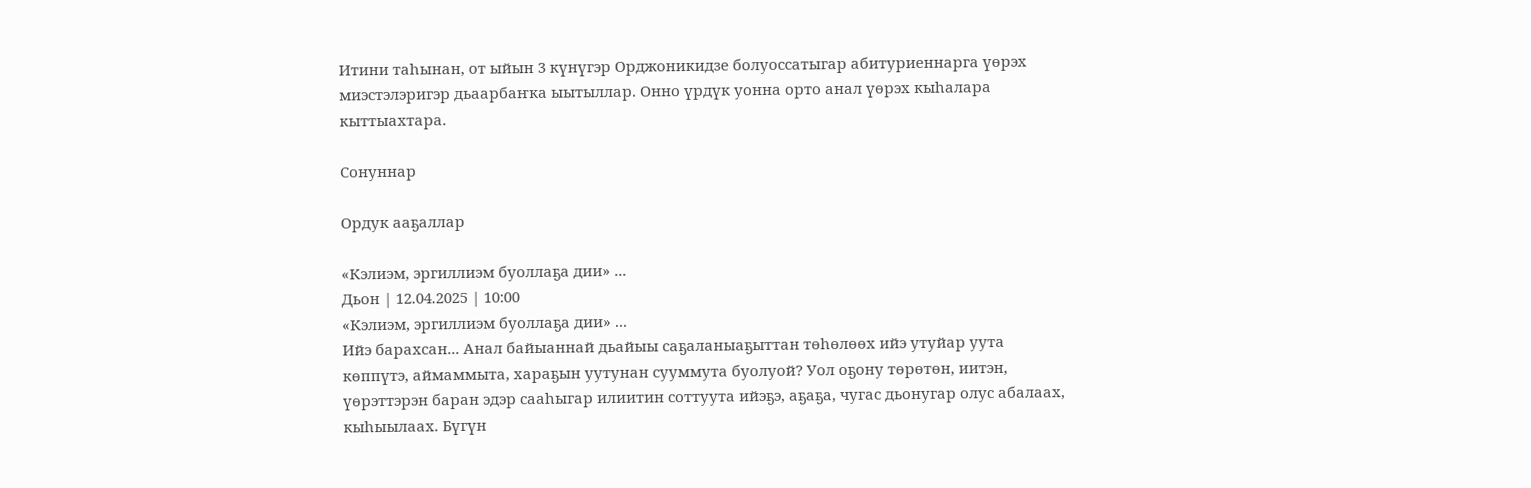Итини таһынан, от ыйын 3 күнүгэр Орджоникидзе болуоссатыгар абитуриеннарга үөрэх миэстэлэригэр дьаарбаҥка ыытыллар. Онно үрдүк уонна орто анал үөрэх кыһалара кыттыахтара.

Сонуннар

Ордук ааҕаллар

«Кэлиэм, эргиллиэм буоллаҕа дии» ...
Дьон | 12.04.2025 | 10:00
«Кэлиэм, эргиллиэм буоллаҕа дии» ...
Ийэ барахсан... Анал байыаннай дьайыы саҕаланыаҕыттан төһөлөөх ийэ утуйар уута көппүтэ, аймаммыта, хараҕын уутунан сууммута буолуой? Уол оҕону төрөтөн, иитэн, үөрэттэрэн баран эдэр сааһыгар илиитин соттуута ийэҕэ, аҕаҕа, чугас дьонугар олус абалаах, кыһыылаах. Бүгүн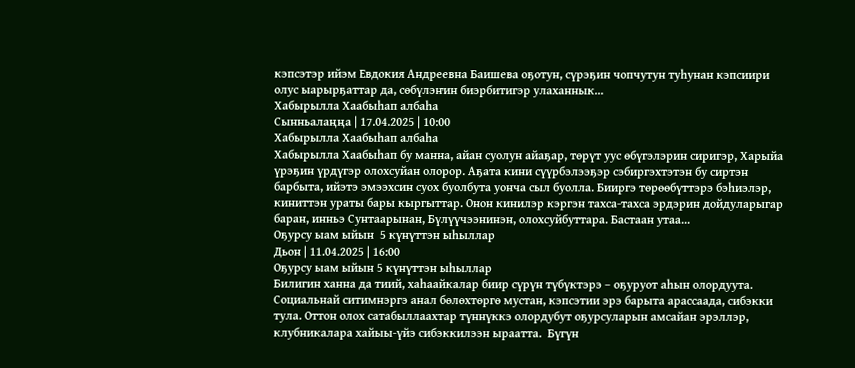кэпсэтэр ийэм Евдокия Андреевна Баишева оҕотун, сүрэҕин чопчутун туһунан кэпсиири олус ыарырҕаттар да, сөбүлэҥин биэрбитигэр улаханнык...
Хабырылла Хаабыһап албаһа
Сынньалаңңа | 17.04.2025 | 10:00
Хабырылла Хаабыһап албаһа
Хабырылла Хаабыһап бу манна, айан суолун айаҕар, төрүт уус өбүгэлэрин сиригэр, Харыйа үрэҕин үрдүгэр олохсуйан олорор. Аҕата кини сүүрбэлээҕэр сэбиргэхтэтэн бу сиртэн барбыта, ийэтэ эмээхсин суох буолбута уонча сыл буолла. Бииргэ төрөөбүттэрэ бэһиэлэр, киниттэн ураты бары кыргыттар. Онон кинилэр кэргэн тахса-тахса эрдэрин дойдуларыгар баран, инньэ Сунтаарынан, Бүлүүчээнинэн, олохсуйбуттара. Бастаан утаа...
Оҕурсу ыам ыйын  5 күнүттэн ыһыллар
Дьон | 11.04.2025 | 16:00
Оҕурсу ыам ыйын 5 күнүттэн ыһыллар
Билигин ханна да тиий, хаһаайкалар биир сүрүн түбүктэрэ – оҕуруот аһын олордуута. Социальнай ситимнэргэ анал бөлөхтөргө мустан, кэпсэтии эрэ барыта арассаада, сибэкки тула. Оттон олох сатабыллаахтар түннүккэ олордубут оҕурсуларын амсайан эрэллэр, клубникалара хайыы-үйэ сибэккилээн ыраатта.  Бүгүн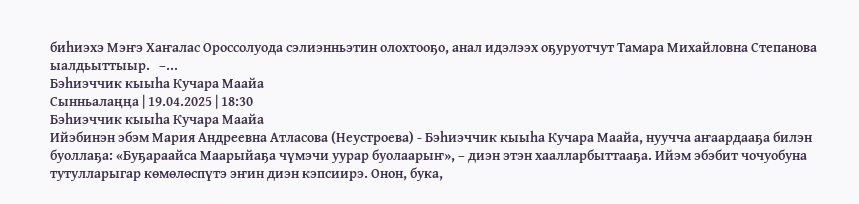биһиэхэ Мэҥэ Хаҥалас Ороссолуода сэлиэнньэтин олохтооҕо, анал идэлээх оҕуруотчут Тамара Михайловна Степанова ыалдьыттыыр.   –...
Бэһиэччик кыыһа Кучара Маайа
Сынньалаңңа | 19.04.2025 | 18:30
Бэһиэччик кыыһа Кучара Маайа
Ийэбинэн эбэм Мария Андреевна Атласова (Неустроева) - Бэһиэччик кыыһа Кучара Маайа, нуучча аҥаардааҕа билэн буоллаҕа: «Буҕараайса Маарыйаҕа чүмэчи уурар буолаарыҥ», – диэн этэн хаалларбыттааҕа. Ийэм эбэбит чочуобуна тутулларыгар көмөлөспүтэ эҥин диэн кэпсиирэ. Онон, бука,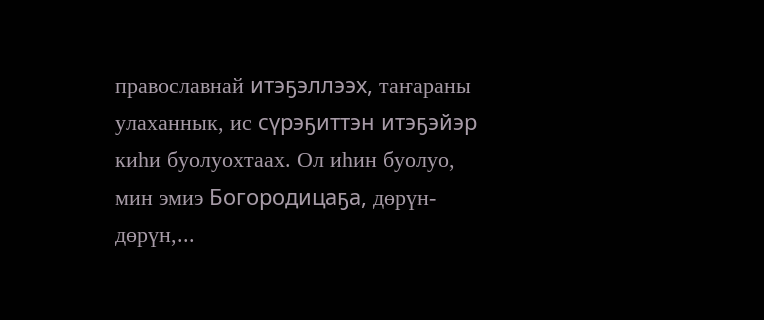православнай итэҕэллээх, таҥараны улаханнык, ис сүрэҕиттэн итэҕэйэр киһи буолуохтаах. Ол иһин буолуо, мин эмиэ Богородицаҕа, дөрүн-дөрүн,...